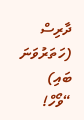ދާރިސް (ހަތަރުވަނަ ބައި)
“ވޯހް!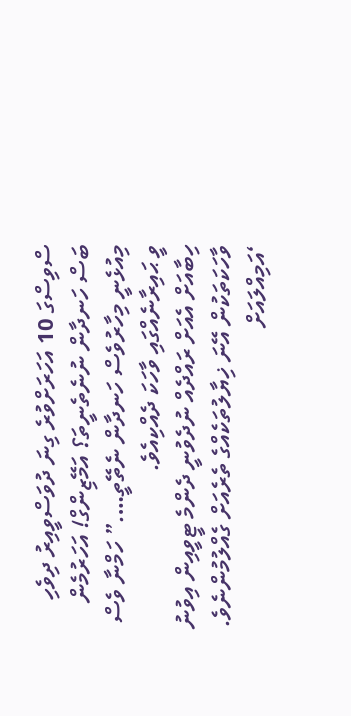ސްވިސްގަ 10 އަހަރަށްވުރެ ގިނަ ދުވަސްވީއިރު ދިވެހި ބަސް ހަނދާން ނުނެތެނީތަ؟ އަމޭޒިންގް! އަހަރުމެން މިއުޅެނީ މިހާރުވެސް ހަނދާން ނެތޭތީ….” ހަމްނާ ވެސް ވީ ޙައިރާނެއްގައި ވާހަކަ ދެއްކިއެވެ.
ހިބާއަށް އެއަށް ރައްދެއް ނުދެވުނީ ދެންމެ ޓީވީއިން އިވުނު ވާހަކަތަކުން އޭނަ ޚިޔާލުތަކެއްގެ ތެރެއަށް ގެއްލުމުންނެވެ. ‘އަމިއްލައަށް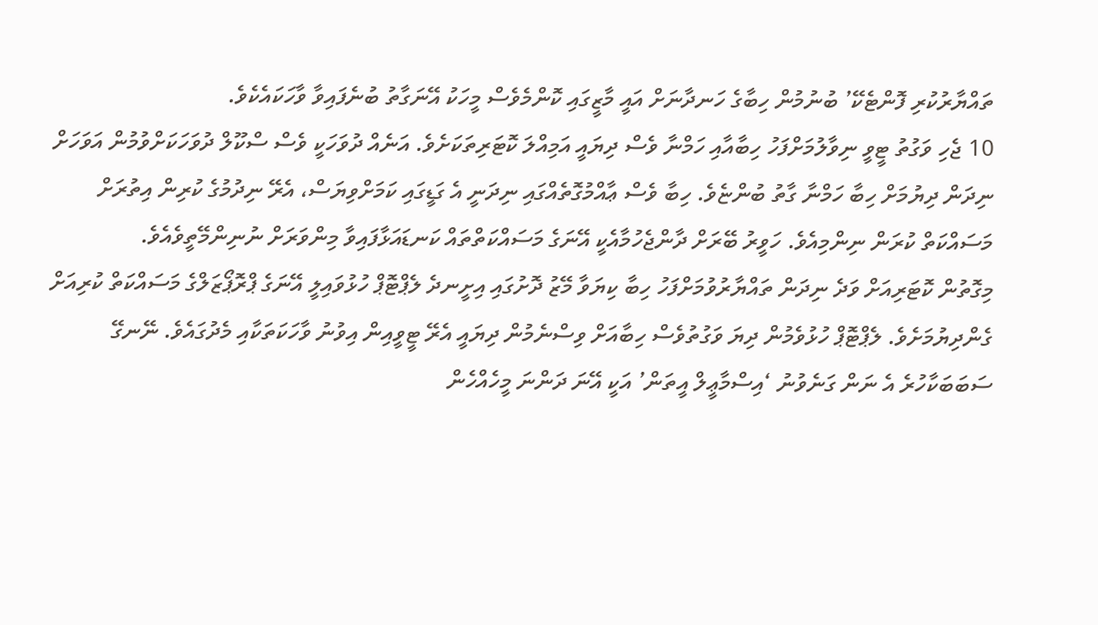ތައްޔާރުކުރި ފޮންޓެކޭ’ ބުނުމުން ހިބާގެ ހަނދާނަށް އައީ މާޒީގައި ކޮންމެވެސް މީހަކު އޭނަގާތު ބުނެފައިވާ ވާހަކައެކެވެ.
10 ޖެހި ވަގުތު ޓީވީ ނިވާލުމަށްފަހު ހިބާއާއި ހަމްނާ ވެސް ދިޔައީ އަމިއްލަ ކޮޓަރިތަކަށެވެ. އަނެއް ދުވަހަކީ ވެސް ސްކޫލް ދުވަހަކަށްވުމުން އަވަހަށް ނިދަން ދިޔުމަށް ހިބާ ހަމްނާ ގާތު ބުންޏެވެ. ހިބާ ވެސް ޢާއްމުގޮތެއްގައި ނިދަނީ އެ ގަޑީގައި ކަމަށްވިޔަސް، އެރޭ ނިދުމުގެ ކުރިން އިތުރަށް މަސައްކަތް ކުރަން ނިންމިއެވެ. ހަވީރު ބޭރަށް ދާންޖެހުމާއެކީ އޭނަގެ މަސައްކަތްތައް ކަނޑައަޅާފައިވާ މިންވަރަށް ނުނިންމޭތީވެއެވެ.
މިގޮތުން ކޮޓަރިއަށް ވަދެ ނިދަން ތައްޔާރުވުމަށްފަހު ހިބާ ކިޔަވާ މޭޒު ދޮށުގައި އިށީނދެ ލެޕްޓޮޕް ހުޅުވައިލީ އޭނަގެ ޕްރޮޕޯޒަލްގެ މަސައްކަތް ކުރިއަށް ގެންދިޔުމަށެވެ. ލެޕްޓޮޕް ހުޅުވެމުން ދިޔަ ވަގުތުވެސް ހިބާއަށް ވިސްނެމުން ދިޔައީ އެރޭ ޓީވީއިން އިވުނު ވާހަކަތަކާއި މެދުގައެވެ. ނޭނގޭ ސަބަބަކާހުރެ އެ ނަން ގަނެވުނު ‘އިސްމާޢީލް އީތަން’ އަކީ އޭނަ ދަންނަ މީހެއްހެން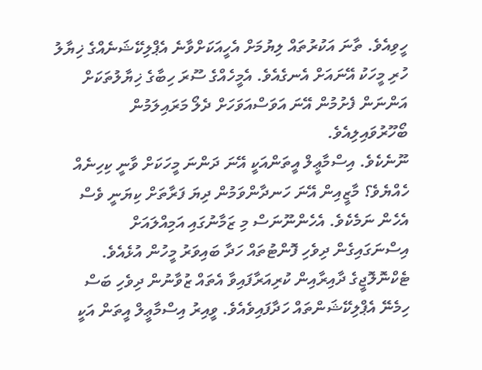ހީވިއެވެ. ތާނަ އަކުރުތައް ލިޔުމަށް އެހީއަކަށްވާނެ އެޕްލިކޭޝަނެއްގެ ޚިޔާލު ހުރި މީހަކު އޭނައަށް އެނގެއެވެ. އެމީހެއްގެ ސޫރަ ހިބާގެ ޚިޔާލުތަކަށް އަންނަން ފެށުމުން އޭނަ އަވަސްއަވަހަށް ދެލޯ މަރައިލަމުން ބޯހޫރުވައިލިއެވެ.
ނޫނެކެވެ. އިސްމާޢީލް އީތަންއަކީ އޭނަ ދަންނަ މީހަކަށް ވާނީ ކިހިނެއް ހެއްޔެވެ؟ މާޒީއިން އޭނަ ހަނދާންވަމުން ދިޔަ ފަރާތަށް ކިޔަނީ ވެސް އެހެން ނަމެކެވެ. އެހެންނޫނަސް މި ޒަމާނުގައި އަމިއްލައަށް އިސްނަގައިގެން ދިވެހި ފޮންޓުތައް ހަދާ ބައިވަރު މީހުން އުޅެއެވެ. ޓެކްނޮލޮޖީގެ ދާއިރާއިން ކުރިއަރާފައިވާ އެތައް ޒުވާނުން ދިވެހި ބަސް ހިމެނޭ އެޕްލިކޭޝަންތައް ހަދާފައިވެއެވެ. ވީއިރު އިސްމާޢީލް އީތަން އަކީ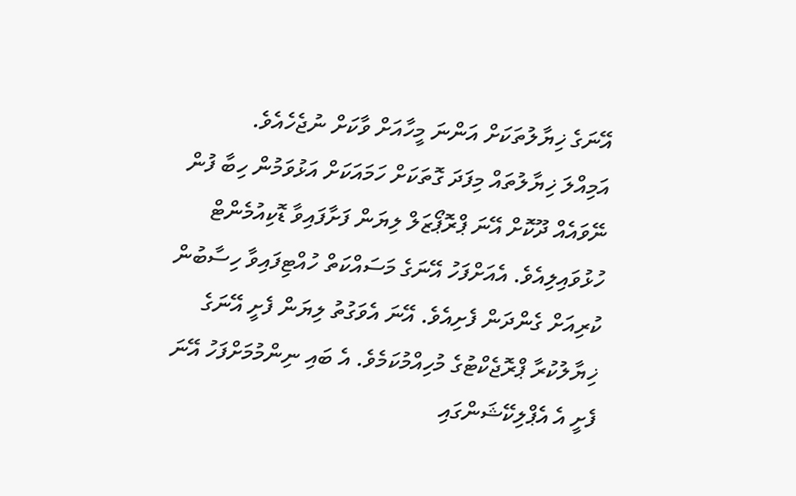އޭނަގެ ޚިޔާލުތަކަށް އަންނަ މީހާއަށް ވާކަށް ނުޖެހެއެވެ.
އަމިއްލަ ޚިޔާލުތައް މިފަދަ ގޮތަކަށް ހަމައަކަށް އަޅުވަމުން ހިބާ ފުން ނޭވައެއް ދޫކޮށް އޭނަ ޕްރޮޕޯޒަލް ލިޔަން ފަށާފައިވާ ޑޮކިއުމެންޓް ހުޅުވައިލިއެވެ. އެއަށްފަހު އޭނަގެ މަސައްކަތް ހުއްޓިފައިވާ ހިސާބުން ކުރިއަށް ގެންދަން ފެށިއެވެ. އޭނަ އެވަގުތު ލިޔަން ފެށީ އޭނަގެ ޚިޔާލުކުރާ ޕްރޮޖެކްޓުގެ މުހިއްމުކަމެވެ. އެ ބައި ނިންމުމަށްފަހު އޭނަ ފެށީ އެ އެޕްލިކޭޝަންގައި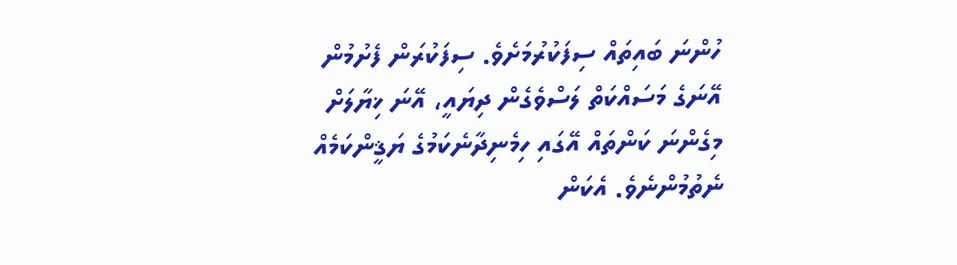ހުންނަ ބައިތައް ސިފަކުރުމަށެވެ. ސިފަކުރަން ފެށުމުން އޭނަގެ މަސައްކަތް ލަސްވެގެން ދިޔައީ، އޭނަ ޚިޔާލަށް މިގެންނަ ކަންތައް އޭގައި ހިމެނިދާނެކަމުގެ ޔަޤީންކަމެއް ނެތުމުންނެވެ. އެކަން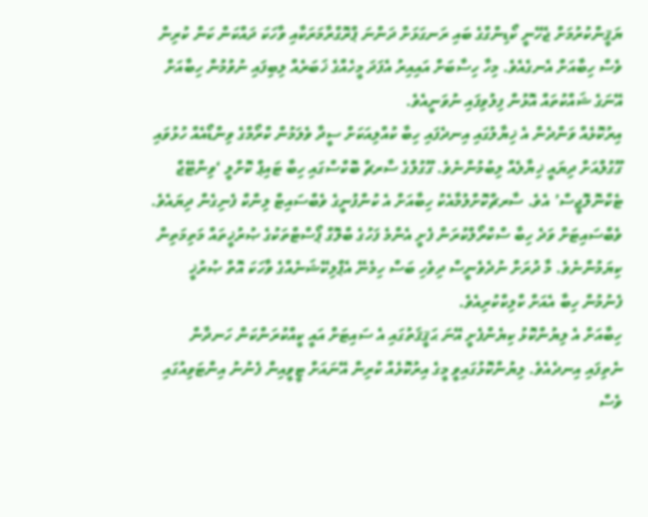ޔަޤީންކުރުމަށް ޖެހޭނީ ކޯޑިންގްގެ ބައި ރަނގަޅަށް ދަންނަ ޕްރޮގްރާމަރަކާއި ވާހަކަ ދައްކަން ކަން ކުރިން ވެސް ހިބާއަށް އެނގެއެވެ. މިހާ ހިސާބަށް އައިއިރު އެފަދަ މީހެއްގެ ޚަބަރެއް ލިބިފައި ނުވުމުން ހިބާއަށް އޭނަގެ ޝައްކުތައް އޮޅުން ފިލުވިފައި ނުވަނީއެވެ.
އިރުކޮޅެއް ވަންދެން އެ ޚިޔާލުގައި އިނދެފައި ހިބާ ކުއްލިއަކަށް ސީދާ ވެލަމުން ކްރޯމްގެ ވިންޑޯއެއް ހުޅުވައި ގޫގުލްއަށް ދިޔައީ ޚިޔާލެއް ލިބުމުންނެވެ. ގޫގުލްގެ ސާރޗް ބޮކްސްގައި ހިބާ ޓައިޕް ކޮށްލީ ‘ވިންޓޭޖް ޓެކްނޮލޮޖީސް’ އެވެ. ސާރޗްކޮށްލުމާއެކު ހިބާއަށް އެ ކުންފުނީގެ ވެބްސައިޓް ލިންކް ފެނިގެން ދިޔައެވެ. ވެބްސައިޓަށް ވަދެ ހިބާ ސްކްރޯލްކުރަން ފެށީ އެންމެ ފަހުގެ ބްލޮގް ޕޯސްޓްތަކުގެ ޞުރުޚީތައް މަތިމަތިން ކިޔަމުންނެވެ. މާ ދުރަށް ނުދެވެނީސް ދިވެހި ބަސް ހިމެނޭ އެޕްލިކޭޝަނެއްގެ ވާހަކަ އޮތް ޞުރުޚީ ފެނުމުން ހިބާ އެއަށް ކްލިކްކުރިއެވެ.
ހިބާއަށް އެ ލިޔުންކޮޅު ކިޔެންފެށީ އޭނަ ޙަޤީޤަތުގައި އެ ސައިޓަށް އައީ ކީއްކުރަންކަން ހަނދާން ނެތިފައި އިނދެއެވެ. ލިޔުންކޮޅުގައިވީ މީގެ އިރުކޮޅެއް ކުރިން އޭނައަށް ޓީވީއިން ފެނުނު އިންޓަވިއުގައި ވެސް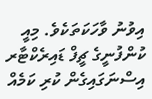އިވުނު ވާހަކަތަކެވެ. މިއީ ކުންފުނީގެ ޗީފް ޑައިރެކްޓާރ އިސްނަގައިގެން ކުރި ކަމެއް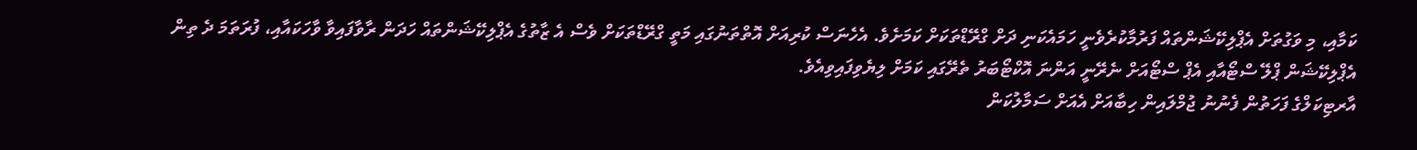ކަމާއި، މި ވަގުތަށް އެޕްލިކޭޝަންތައް ފަރުމާކުރެވެނީ ހަމައެކަނި ދަށް ގްރޭޑްތަކަށް ކަމަށެވެ. އެހެނަސް ކުރިއަށް އޮތްތަނުގައި މަތީ ގްރޭޑްތަކަށް ވެސް އެ ޒާތުގެ އެޕްލިކޭޝަންތައް ހަދަން ރާވާފައިވާ ވާހަކައާއި، ފުރަތަމަ ދެ ތިން އެޕްލިކޭޝަން ޕްލޭ ސްޓޯއާއި އެޕް ސްޓޯއަށް ނެރޭނީ އަންނަ އޮކްޓޯބަރު ތެރޭގައި ކަމަށް ލިޔެވިފައިވިއެވެ.
އާރޓިކަލްގެ ފަހަތުން ފެނުނު ޖުމްލައިން ހިބާއަށް އެއަށް ސަމާލުކަން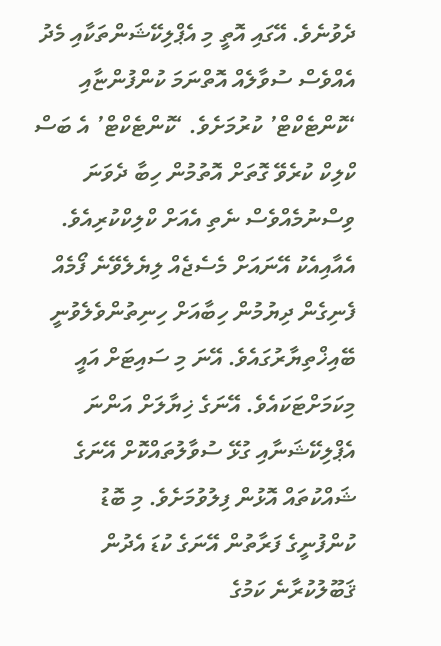ދެވުނެވެ. އޭގައި އޮތީ މި އެޕްލިކޭޝަންތަކާއި މެދު އެއްވެސް ސުވާލެއް އޮތްނަމަ ކުންފުންޏާއި ‘ކޮންޓެކްޓް’ ކުރުމަށެވެ. ‘ކޮންޓެކްޓް’ އެ ބަސް ކްލިކް ކުރެވޭ ގޮތަށް އޮތުމުން ހިބާ ދެވަނަ ވިސްނުމެއްވެސް ނެތި އެއަށް ކްލިކްކުރިއެވެ. އެއާއިއެކު އޭނައަށް މެސެޖެއް ލިޔެލެވޭނެ ފޯމެއް ފެނިގެން ދިޔުމުން ހިބާއަށް ހިނިތުންވެލެވުނީ ބޭއިޚްތިޔާރުގައެވެ. އޭނަ މި ސައިޓަށް އައީ މިކަމަށްޓަކައެވެ. އޭނަގެ ޚިޔާލަށް އަންނަ އެޕްލިކޭޝަނާއި ގުޅޭ ސުވާލުތައްކޮށް އޭނަގެ ޝައްކުތައް އޮޅުން ފިލުވުމަށެވެ. މި ބޮޑު ކުންފުނީގެ ފަރާތުން އޭނަގެ ކުޑަ އެދުން ޤަބޫލުކުރާނެ ކަމުގެ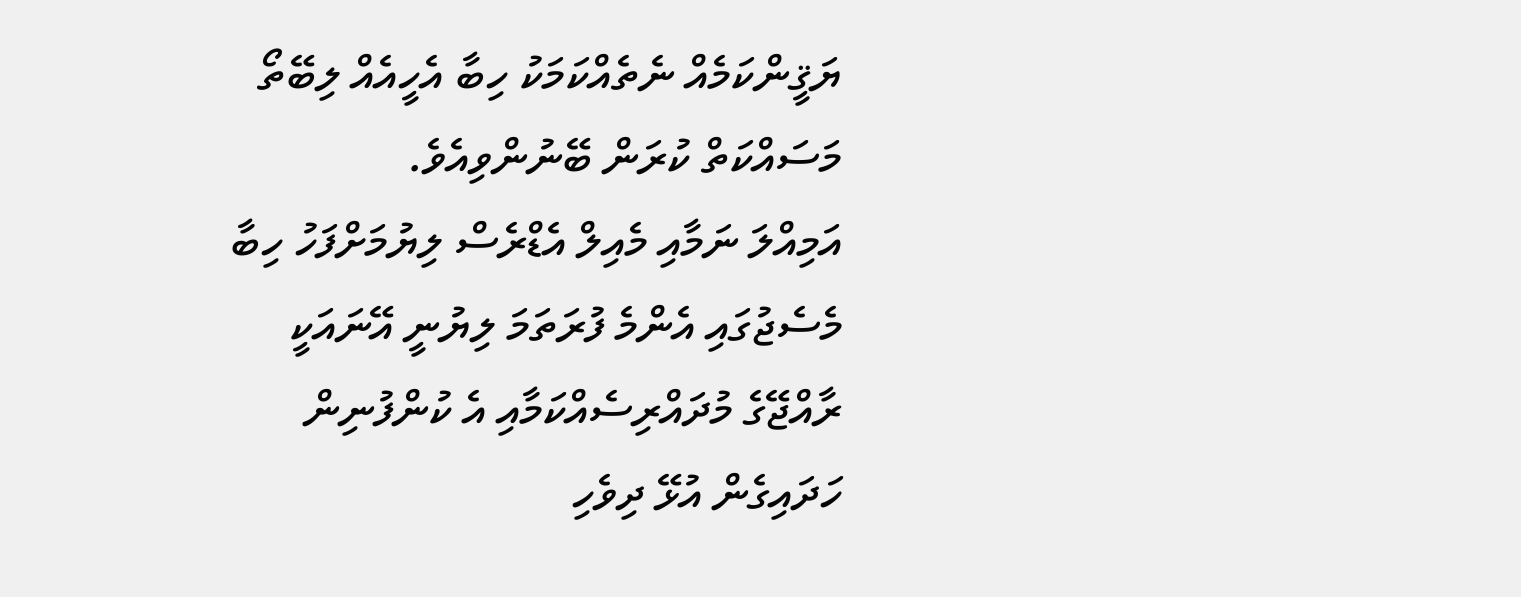ޔަޤީންކަމެއް ނެތެއްކަމަކު ހިބާ އެހީއެއް ލިބޭތޯ މަސައްކަތް ކުރަން ބޭނުންވިއެވެ.
އަމިއްލަ ނަމާއި މެއިލް އެޑްރެސް ލިޔުމަށްފަހު ހިބާ މެސެޖުގައި އެންމެ ފުރަތަމަ ލިޔުނީ އޭނައަކީ ރާއްޖޭގެ މުދައްރިސެއްކަމާއި އެ ކުންފުނިން ހަދައިގެން އުޅޭ ދިވެހި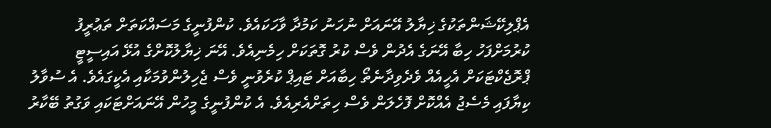އެޕްލިކޭޝަންތަކުގެ ޚިޔާލު އޭނައަށް ނުހަނު ކަމުދާ ވާހަކައެވެ. ކުންފުނީގެ މަސައްކަތަށް ތަޢުރީފު ކުރުމަށްފަހު ހިބާ އޭނަގެ އެދުން ވެސް ކުރު ގޮތަކަށް ހިމެނިއެވެ. އޭނަ ޚިޔާލުކޮށްގެ އުޅޭ އައިސީޓީ ޕްރޮޖެކްޓަކަށް އެހީއެއް ވެދެވިދާނެތޯ ހިބާއަށް ޓައިޕް ކުރެވުނީ ވެސް ޖެހިލުންވުމަކާއި އެކީގައެވެ. އެ ސުވާލު ކިޔާފައި މެސެޖު އެއްކޮށް ފޮހެލަން ވެސް ހިތަށްއެރިއެވެ. އެ ކުންފުނީގެ މީހުން އޭނައަށްޓަކައި ވަގުތު ބޭކާރު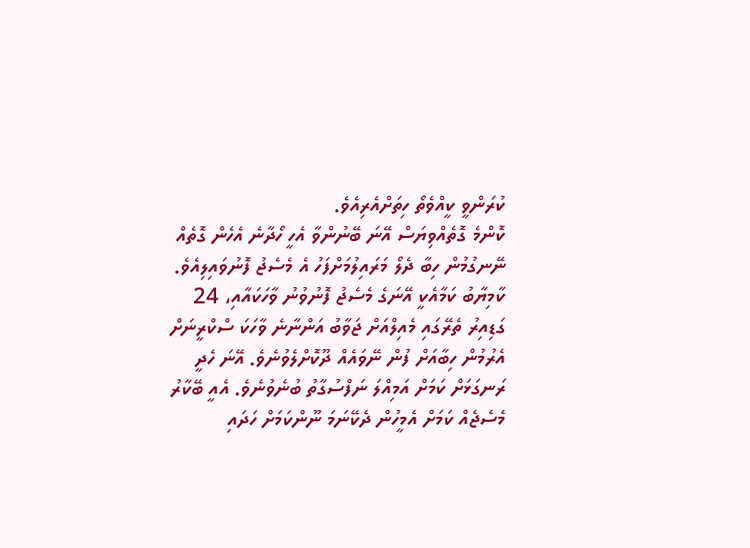ކުރަންވީ ކީއްވެތޯ ހިތަށްއެރިއެވެ.
ކޮންމެ ގޮތެއްވިޔަސް އޭނަ ބޭނުންވާ އެހީ ހޯދާނެ އެހެން ގޮތެއް ނޭނގުމުން ހިބާ ދެލޯ މަރައިލުމަށްފަހު އެ މެސެޖު ފޮނުވައިލިއެވެ. ކާމިޔާބު ކަމާއެކީ އޭނަގެ މެސެޖު ފޮނުވުނު ވާހަކައާއި، 24 ގަޑިއިރު ތެރޭގައި މެއިލްއަށް ޖަވާބު އަންނާނެ ވާހަކަ ސްކްރީނަށް އެރުމުން ހިބާއަށް ފުން ނޭވައެއް ދޫކޮށްލެވުނެވެ. އޭނަ ހެދީ ރަނގަޅަށް ކަމަށް އަމިއްލަ ނަފްސުގާތު ބުނެވުނެވެ. އެއީ ބޭކާރު މެސެޖެއް ކަމަށް އެމީހުން ދެކޭނަމަ ނޫންކަމަށް ހަދައި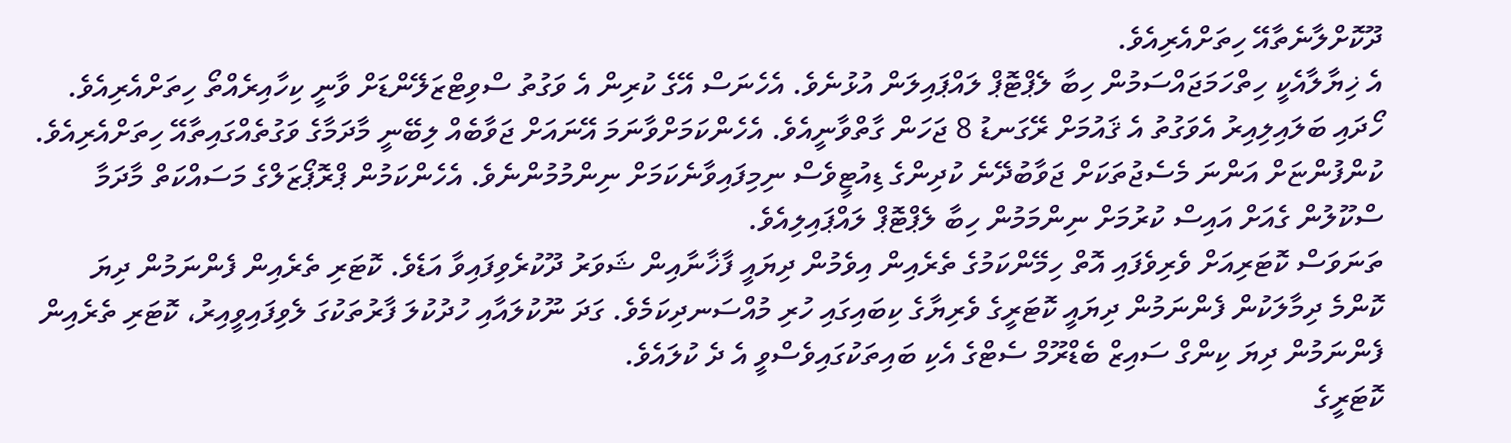ދޫކޮށްލާނެތާއޭ ހިތަށްއެރިއެވެ.
އެ ޚިޔާލާއެކީ ހިތްހަމަޖައްސަމުން ހިބާ ލެޕްޓޮޕް ލައްޕައިލަން އުޅުނެވެ. އެހެނަސް އޭގެ ކުރިން އެ ވަގުތު ސްވިޓްޒަލޭންޑަށް ވާނީ ކިހާއިރެއްތޯ ހިތަށްއެރިއެވެ. ހޯދައި ބަލައިލިއިރު އެވަގުތު އެ ޤައުމަށް ރޭގަނޑު 8 ޖަހަން ގާތްވާނީއެވެ. އެހެންކަމަށްވާނަމަ އޭނައަށް ޖަވާބެއް ލިބޭނީ މާދަމާގެ ވަގުތެއްގައިތާއޭ ހިތަށްއެރިއެވެ. ކުންފުންޏަށް އަންނަ މެސެޖުތަކަށް ޖަވާބުދޭނެ ކުދިންގެ ޑިއުޓީވެސް ނިމިފައިވާނެކަމަށް ނިންމުމުންނެވެ. އެހެންކަމުން ޕްރޮޕޯޒަލްގެ މަސައްކަތް މާދަމާ ސްކޫލުން ގެއަށް އައިސް ކުރުމަށް ނިންމަމުން ހިބާ ލެޕްޓޮޕް ލައްޕައިލިއެވެ.
ތަނަވަސް ކޮޓަރިއަށް ވެރިވެފައި އޮތް ހިމޭންކަމުގެ ތެރެއިން އިވެމުން ދިޔައީ ފާޚާނާއިން ޝަވަރު ދޫކުރެވިފައިވާ އަޑެވެ. ކޮޓަރި ތެރެއިން ފެންނަމުން ދިޔަ ކޮންމެ ދިމާލަކުން ފެންނަމުން ދިޔައީ ކޮޓަރީގެ ވެރިޔާގެ ކިބައިގައި ހުރި މުއްސަނދިކަމެވެ. ގަދަ ނޫކުލައާއި ހުދުކުލަ ފާރުތަކުގަ ލެވިފައިވީއިރު، ކޮޓަރި ތެރެއިން ފެންނަމުން ދިޔަ ކިންގް ސައިޒް ބެޑްރޫމް ސެޓްގެ އެކި ބައިތަކުގައިވެސްވީ އެ ދެ ކުލައެވެ.
ކޮޓަރީގެ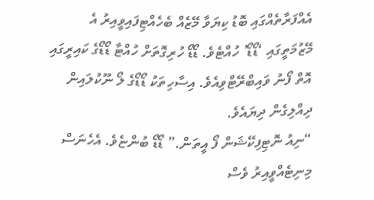އެއްފަރާތެއްގައި ބޮޑު ކިޔަވާ މޭޒެއް ބެހެއްޓިފައިވީއިރު އެ މޭޒުމަތީގައި ‘ޑޯޑޯ’ ހުއްޓެވެ. ޑޯޑޯ ހުރިގޮތަށް ހުއްޓާ ޑޯޑޯގެ ކައިރީގައި އޮތް ފޯނު ވައިބްރޭޓްވިއެވެ. އިސާހިތަކު ޑޯޑޯގެ ލޯ ނޫކުލައިން ދިއްލިގެން ދިޔައެވެ.
“ނިއު ނޮޓިފިކޭޝަން ފޯ އީތަން.” ޑޯޑޯ ބުންޏެވެ. އެހެނަސް މިނިޓެއްވީއިރު ވެސް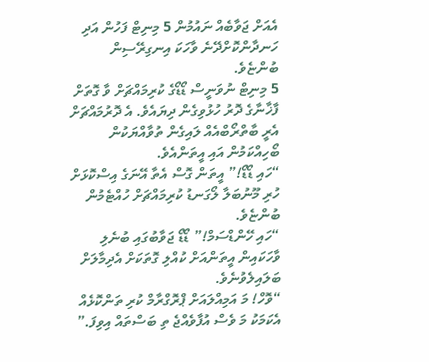އެއަށް ޖަވާބެއް ނައުމުން 5 މިނިޓް ފަހުން އަދި ހަނދާންކޮށްދޭނެ ވާހަކަ އިނގިރޭސިން ބުންޏެވެ.
5 މިނިޓް ނުވަނީސް ޑޯޑޯގެ ކުރިމައްޗަށް ވާ ގޮތަށް ފާޚާނާގެ ދޮރު ހުޅުވިގެން ދިޔައެވެ. އެ ދޮރުމައްޗަށް އެރީ ބާތްރޯބްއެއް ލައިގެން ތުވާއްޔަކުން ބޯހިއްކަމުން އައި އީތަންއެވެ.
“ހައި ޑޯޑޯ!” އީތަން ގޮސް އެތާ އޭނަގެ އިސްކޮޅަށް ހުރި މޫނުބަލާ ލޯގަނޑު ކުރިމައްޗަށް ހުއްޓެމުން ބުންޏެވެ.
“ހައި ހޭންޑްސަމް!” ޑޯޑޯ ޖަވާބުގައި ބުނެލި ވާހަކައިން އީތަންއަށް ކުއްލި ގޮތަކަށް އެދިމާލަށް ބަލައިލެވުނެވެ.
“ވޮހް! މަ އަމިއްލައަށް ޕްރޮގްރާމް ކުރި ތަންކޮޅެއް އެކަމަކު މަ ވެސް އުފާވެއްޖެ ތި ބަސްތައް އިވިފަ.”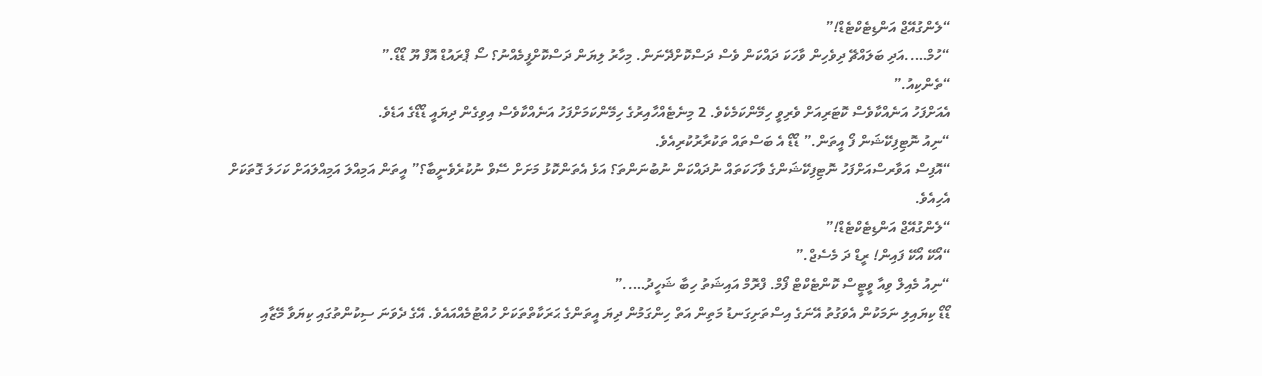“ލެންގުއޭޖް އަންޑިޓެކްޓެޑް!”
“ހުމް…..އަދި ބަލައްޗޭ ދިވެހިން ވާހަކަ ދައްކަން ވެސް ދަސްކޮށްދޭނަން. މިހާރު ލިޔަން ދަސްކޮށްފީމެއްނު؟ ސޯ ޕްރައުޑް އޮފް ޔޫ ޑޯޑޯ.”
“ތެންކިއު.”
އެއަށްފަހު އަނެއްކާވެސް ކޮޓަރިއަށް ވެރިވީ ހިމޭންކަމެކެވެ. 2 މިނެޓެއްހާއިރުގެ ހިމޭންކަމަށްފަހު އަނެއްކާވެސް އިވިގެން ދިޔައީ ޑޯޑޯގެ އަޑެވެ.
“ނިއު ނޮޓިފިކޭޝަން ފޯ އީތަން.” ޑޯޑޯ އެ ބަސްތައް ތަކުރާރުކުރިއެވެ.
“އޮފިސް އަވާރސްއަށްފަހު ނޮޓިފިކޭޝަންގެ ވާހަކަތައް ނުދައްކަން ނުބުނަންތަ؟ އަޅެ އެތަންކޮޅު މަށަށް ސޭވް ނުކުރެވެނީބާ؟” އީތަން އަމިއްލަ އަމިއްލައަށް ކަހަލަ ގޮތަކަށް އެހިއެވެ.
“ލެންގުއޭޖް އަންޑިޓެކްޓެޑް!”
“އޯކޭ އޯކޭ ފައިން! ރީޑް ދަ މެސެޖް.”
“ނިއު މެއިލް ވިއާ ވީޓީސް ކޮންޓެކްޓް ފޯމް. ފްރޮމް އައިޝަތު ހިބާ ޝަހީދު…..”
ޑޯޑޯ ކިޔައިލި ނަމަކުން އެވަގުތު އޭނަގެ އިސްތަށިގަނޑު މަތިން އަތް ހިންގަމުން ދިޔަ އީތަންގެ ޙަރަކާތްތަކަށް ހުއްޓުމެއްއައެވެ. އޭގެ ދެވަނަ ސިކުންތުގައި ކިޔަވާ މޭޒާއި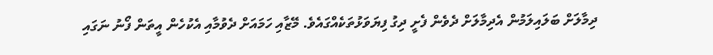ދިމާލަށް ބަލައިލަމުން އެދިމާލަށް ދެވެން ފެށީ ދިގު ފިޔަވަޅުތަކެއްގައެވެ. މޭޒާއި ހަމައަށް ދެވުމާއި އެކުހެން އީތަން ފޯނު ނަގައި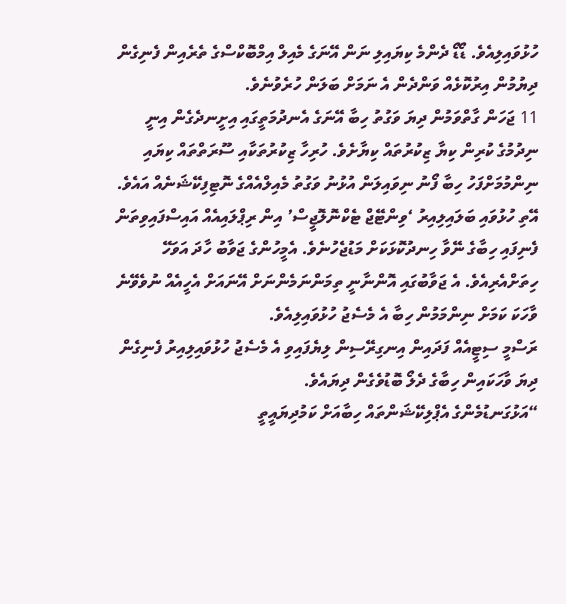ހުޅުވައިލިއެވެ. ޑޯޑޯ ދެންމެ ކިޔައިލި ނަން އޭނަގެ މެއިލް އިމްބޮކްސްގެ ތެރެއިން ފެނިގެން ދިޔުމުން އިރުކޮޅެއް ވަންދެން އެ ނަމަށް ބަލަން ހުރެވުނެވެ.
11 ޖަހަން ގާތްވަމުން ދިޔަ ވަގުތު ހިބާ އޭނަގެ އެނދުމަތީގައި އިށީނދެގެން އިނީ ނިދުމުގެ ކުރިން ކިޔާ ޒިކުރުތައް ކިޔާށެވެ. ހުރިހާ ޒިކުރުތަކާއި ސޫރަތްތައް ކިޔައި ނިންމުމަށްފަހު ހިބާ ފޯނު ނިވައިލަން އުޅުނު ވަގުތު މެއިލްއެއްގެ ނޮޓިފިކޭޝަނެއް އައެވެ. އޭތި ހުޅުވައި ބަލައިލިއިރު ‘ވިންޓޭޖް ޓެކްނޮލޮޖީސް’ އިން ރިޕްލައިއެއް އައިސްފައިވިތަން ފެނިފައި ހިބާގެ ނޭވާ ހިނދުކޮޅަކަށް މަޑުޖެހުނެވެ. އެމީހުންގެ ޖަވާބު ހާދަ އަވަހޭ ހިތަށްއެރިއެވެ. އެ ޖަވާބުގައި އޮންނާނީ ތިމަންނަމެންނަށް އޭނައަށް އެހީއެއް ނުވެވޭނެ ވާހަކަ ކަމަށް ނިންމަމުން ހިބާ އެ މެސެޖު ހުޅުވައިލިއެވެ.
ރަސްމީ ސިޓީއެއް ފަދައިން އިނގިރޭސިން ލިޔެފައިވި އެ މެސެޖު ހުޅުވައިލިއިރު ފެނިގެން ދިޔަ ވާހަކައިން ހިބާގެ ދެލޯ ބޮޑުވެގެން ދިޔައެވެ.
“އަޅުގަނޑުމެންގެ އެޕްލިކޭޝަންތައް ހިބާއަށް ކަމުދިޔައީތީ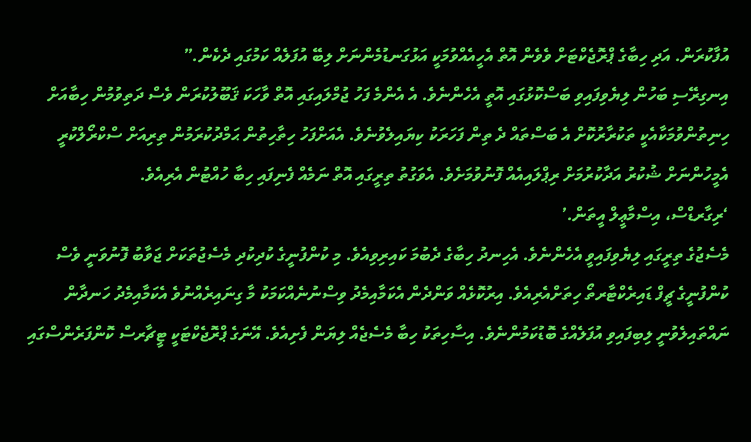އުފާކުރަން. އަދި ހިބާގެ ޕްރޮޖެކްޓަށް ވެވެން އޮތް އެހީއެއްވުމަކީ އަޅުގަނޑުމެންނަށް ލިބޭ އުފަލެއް ކަމުގައި ދެކެން.”
އިނގިރޭސި ބަހުން ލިޔެވިފައިވި ބަސްކޮޅުގައި އޮތީ އެހެންނެވެ. އެ އެންމެ ފަހު ޖުމްލައިގައި އޮތް ވާހަކަ ޤަބޫލުކުރަން ވެސް ދަތިވުމުން ހިބާއަށް ހިނިތުންވުމަކާއެކީ ތަކުރާރުކޮށް އެ ބަސްތައް ދެ ތިން ފަހަރަކު ކިޔައިލެވުނެވެ. އެއަށްފަހު ހިތާހިތުން ޙަމްދުކުރަމުން ތިރިއަށް ސްކްރޯލްކުރީ އެމީހުންނަށް ޝުކުރު އަދާކުރުމަށް ރިޕްލައިއެއް ފޮނުވުމަށެވެ. އެވަގުތު ތިރީގައި އޮތް ނަމެއް ފެނިފައި ހިބާ ހުއްޓުން އެރިއެވެ.
‘ރިގާރޑްސް، އިސްމާޢީލް އީތަން.’
މެސެޖުގެ ތިރީގައި ލިޔެވިފައިވީ އެހެންނެވެ. އެހިނދު ހިބާގެ ދެބުމަ ކައިރިވިއެވެ. މި ކުންފުނީގެ ކުދިކުދި މެސެޖުތަކަށް ޖަވާބު ފޮނުވަނީ ވެސް ކުންފުނީގެ ޗީފް ޑައިރެކްޓާރތޯ ހިތަށްއެރިއެވެ. އިރުކޮޅެއް ވަންދެން އެކަމާއިމެދު ވިސްނުނެއްކަމަކު މާ ގިނައިރެއްނުވެ އެކަމާއިމެދު ހަނދާން ނައްތައިލެވުނީ ލިބިފައިވި އުފަލެއްގެ ބޮޑުކަމުންނެވެ. އިސާހިތަކު ހިބާ މެސެޖެއް ލިޔަން ފެށިއެވެ. އޭނަގެ ޕްރޮޖެކްޓަކީ ޓީޗާރސް ކޮންފަރެންސްގައި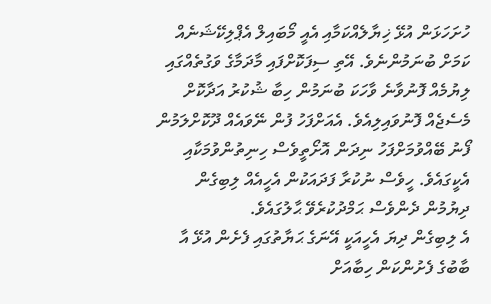ހުށަހަޅަން އުޅޭ ޚިޔާލެއްކަމާއި އެއީ މޯބައިލް އެޕްލިކޭޝަނެއް ކަމަށް ބުނަމުންނެވެ. އޭތި ސިފަކޮށްފައި މާދަމާގެ ވަގުތެއްގައި ލިޔުމެއް ފޮނުވާނެ ވާހަކަ ބުނަމުން ހިބާ ޝުކުރު އަދާކޮށް މެސެޖެއް ފޮނުވައިލިއެވެ. އެއަށްފަހު ފުން ނޭވައެއް ދޫކޮށްލަމުން ފޯނު ބޭއްވުމަށްފަހު ނިދަން އޮށޯތީވެސް ހިނިތުންވުމަކާއި އެކީގައެވެ. ހީވެސް ނުކުރާ ފަދައަކުން އެހީއެއް ލިބިގެން ދިޔުމުން ދެންވެސް ޙަމްދުކުރެވޭ ޙާލުގައެވެ.
އެ ލިބިގެން ދިޔަ އެހީއަކީ އޭނަގެ ޙަޔާތުގައި ފެށެން އުޅޭ އާ ބާބުގެ ފެށުންކަން ހިބާއަށް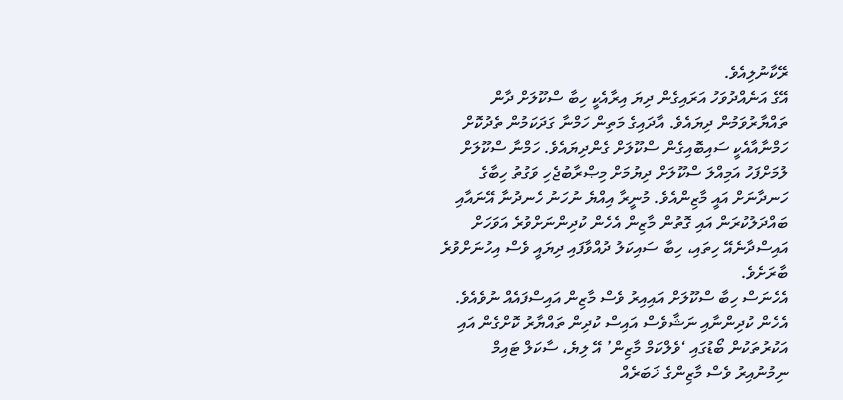ރޭކާނުލިއެވެ.
އޭގެ އަނެއްދުވަހު އަރައިގެން ދިޔަ އިރާއެކީ ހިބާ ސްކޫލަށް ދާން ތައްޔާރުވަމުން ދިޔައެވެ. އާދައިގެ މަތިން ހަމްނާ ގަދަކަމުން ތެދުކޮށް ހަމްނާއާއެކީ ސައިބޮއިގެން ސްކޫލަށް ގެންދިޔައެވެ. ހަމްނާ ސްކޫލަށް ލުމަށްފަހު އަމިއްލަ ސްކޫލަށް ދިޔުމަށް މިޞްރާބުޖެހި ވަގުތު ހިބާގެ ހަނދާނަށް އައީ މާޒިންއެވެ. މުނީރާ އިއްޔެ ނުހަނު ހެނދުނާ އޭނައާއި ބައްދަލުކުރަން އައި ގޮތުން މާޒިން އެހެން ކުދިންނަށްވުރެ އަވަހަށް އައިސްދާނެއޭ ހިތައި، ހިބާ ސައިކަލު ދުއްވާފައި ދިޔައީ ވެސް އިހުނަށްވުރެ ބާރަށެވެ.
އެހެނަސް ހިބާ ސްކޫލަށް އައިއިރު ވެސް މާޒިން އައިސްފައެއް ނުވެއެވެ. އެހެން ކުދިންނާއި ނަޝާވެސް އައިސް ކުދިން ތައްޔާރު ކޮށްގެން އައި އަކުރުތަކުން ބޯޑުގައި ‘ވެލްކަމް މާޒިން’ އޭ ލިޔެ، ސާކަލް ޓައިމް ނިމުނުއިރު ވެސް މާޒިންގެ ޚަބަރެއް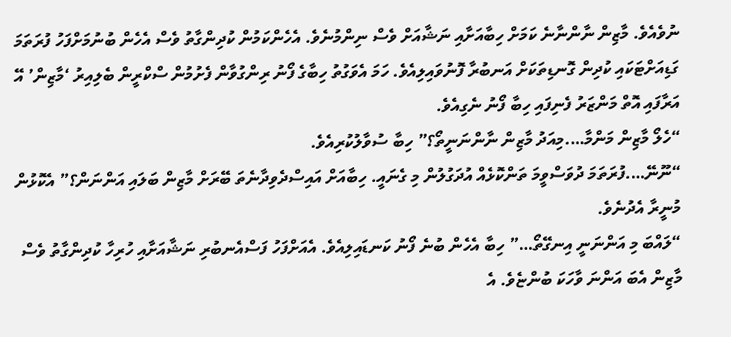ނުވެއެވެ. މާޒިން ނާންނާނެ ކަމަށް ހިބާއަށާއި ނަޝާއަށް ވެސް ނިންމުނެވެ. އެހެންކަމުން ކުދިންގާތު ވެސް އެހެން ބުނުމަށްފަހު ފުރަތަމަ ގަޑިއަށްޓަކައި ކުދިން ގޮނޑިތަކަށް އަނބުރާ ފޮނުވައިލިއެވެ. ހަމަ އެވަގުތު ހިބާގެ ފޯނު ރިންގުވާން ފެށުމުން ސްކްރީން ބެލިއިރު ‘މާޒިން’ އޭ އަރާފައި އޮތް މަންޒަރު ފެނިފައި ހިބާ ފޯނު ނެގިއެވެ.
“ހެލޯ މާޒިން މަންމާ….މިއަދު މާޒިން ނާންނަނީތޯ؟” ހިބާ ސުވާލުކުރިއެވެ.
“ނޫނޭ….ފުރަތަމަ ދުވަސްވީމަ ތަންކޮޅެއް އުދަގުލުން މި ގެނައީ. ހިބާއަށް އައިސްދެވިދާނެތަ ބޭރަށް މާޒިން ބަލައި އަންނަން؟” އެކޮޅުން މުނީރާ އެދުނެވެ.
“ލައްބަ މި އަންނަނީ އިނގޭތޯ…” ހިބާ އެހެން ބުނެ ފޯނު ކަނޑައިލިއެވެ. އެއަށްފަހު ފަސްއެނބުރި ނަޝާއަށާއި ހުރިހާ ކުދިންގާތު ވެސް މާޒިން އެބަ އަންނަ ވާހަކަ ބުންޏެވެ. އެ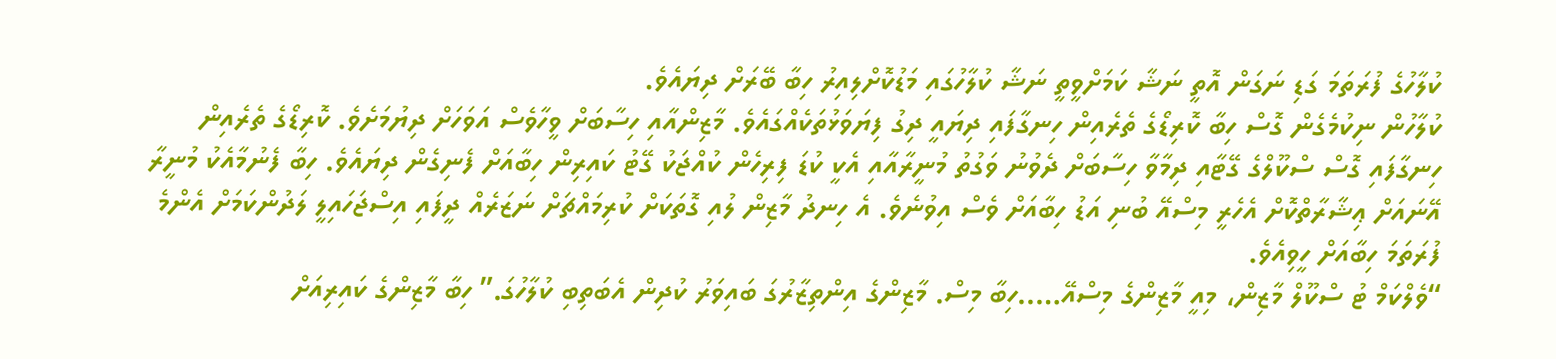ކުލާހުގެ ފުރަތަމަ ގަޑި ނަގަން އޮތީ ނަޝާ ކަމަށްވީތީ ނަޝާ ކުލާހުގައި މަޑުކޮށްލިއިރު ހިބާ ބޭރަށް ދިޔައެވެ.
ކުލާހުން ނިކުމެގެން ގޮސް ހިބާ ކޮރިޑޯގެ ތެރެއިން ހިނގާފައި ދިޔައީ ދިގު ފިޔަވަޅުތަކެއްގައެވެ. މާޒިންއާއި ހިސާބަށް ވީހާވެސް އަވަހަށް ދިޔުމަށެވެ. ކޮރިޑޯގެ ތެރެއިން ހިނގާފައި ގޮސް ސްކޫލްގެ ގޭޓާއި ދިމާވާ ހިސާބަށް ދެވުނު ވަގުތު މުނީރާއާއި އެކީ ކުޑަ ފިރިހެން ކުއްޖަކު ގޭޓު ކައިރިން ހިބާއަށް ފެނިގެން ދިޔައެވެ. ހިބާ ފެނުމާއެކު މުނީރާ އޭނައަށް ޢިޝާރާތްކޮށް އެހެރީ މިސްއޭ ބުނި އަޑު ހިބާއަށް ވެސް އިވުނެވެ. އެ ހިނދު މާޒިން ލުއި ގޮތަކަށް ކުރިމައްޗަށް ނަޒަރެއް ދީފައި އިސްޖަހައިލީ ލަދުންކަމަށް އެންމެ ފުރަތަމަ ހިބާއަށް ހީވިއެވެ.
“ވެލްކަމް ޓު ސްކޫލް މާޒިން، މިއީ މާޒިންގެ މިސްއޭ…..ހިބާ މިސް. މާޒިންގެ އިންތިޒާރުގަ ބައިވަރު ކުދިން އެބަތިބި ކުލާހުގަ.” ހިބާ މާޒިންގެ ކައިރިއަށް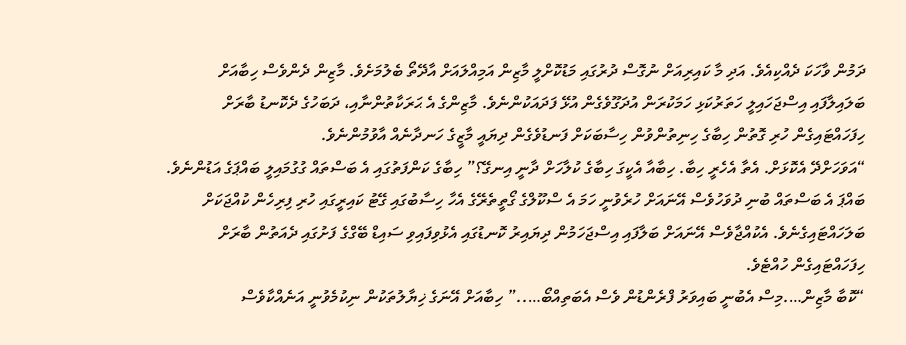ދަމުން ވާހަކަ ދެއްކިއެވެ. އަދި މާ ކައިރިއަށް ނުގޮސް ދުރުގައި މަޑުކޮށްލީ މާޒިން އަމިއްލައަށް އާދޭތޯ ބެލުމަށެވެ. މާޒިން ދެންވެސް ހިބާއަށް ބަލައިލާފައި އިސްޖަހައިލީ ހަތަރުކަޅި ހަމަކުރަން އުދަގޫވެގެން އުޅޭ ފަދައަކުންނެވެ. މާޒިންގެ އެ ޙަރަކާތުންނާއި، ދަބަހުގެ ދެކޮނޑު ބާރަށް ހިފަހައްޓައިގެން ހުރި ގޮތުން ހިބާގެ ހިނިތުންވުން ހިސާބަކަށް ފަނޑުވެގެން ދިޔައީ މާޒީގެ ހަނދާނެއް އާވުމުންނެވެ.
“އަވަހަށްދޭ އެކޮޅަށް. އެތާ އެހެރީ ހިބާ. ހިބާއާ އެކީގަ ހިބާގެ ކުލާހަށް ދާނީ އިނގޭ؟” ހިބާގެ ކަންފަތުގައި އެ ބަސްތައް ގުގުމައިލީ ބައްޕަގެ އަޑުންނެވެ. ބައްޕަ އެ ބަސްތައް ބުނި ދުވަހުވެސް އޭނައަށް ހުރެވުނީ ހަމަ އެ ސްކޫލްގެ ގޯތީތެރޭގެ އެހާ ހިސާބުގައި ގޭޓު ކައިރީގައި ހުރި ފިރިހެން ކުއްޖަކަށް ބަލަހައްޓައިގެނެވެ. އެކުއްޖާވެސް އޭނައަށް ބަލާފައި އިސްޖަހަމުން ދިޔައިރު ކޮނޑުގައި އެޅުވިފައިވި ސައިޑް ބޭގްގެ ފަށުގައި ދެއަތުން ބާރަށް ހިފަހައްޓައިގެން ހުއްޓެވެ.
“ކޮބާ މާޒިން….މިސް އެބުނީ ބައިވަރު ފްރެންޑުން ވެސް އެބަތިއްބޯ…..” ހިބާއަށް އޭނަގެ ޚިޔާލުތަކުން ނިކުމެވުނީ އަނެއްކާވެސް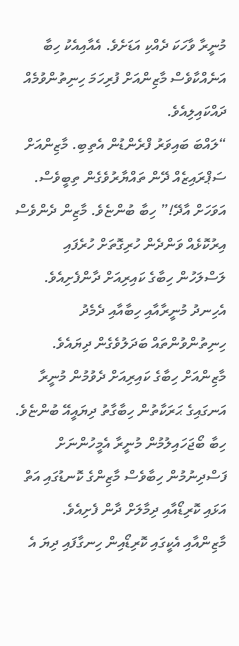މުނީރާ ވާހަކަ ދެއްކި އަޑަށެވެ. އެއާއިއެކު ހިބާ އަނެއްކާވެސް މާޒިންއަށް ފުރިހަމަ ހިނިތުންވުމެއް ދައްކައިލިއެވެ.
“ލައްބަ ބައިވަރު ފްރެންޑުން އެތިބި. މާޒިންއަށް ސަޕްރައިޒެއް ދޭން ތައްޔާރުވެގެން ތިބީވެސް. އަވަހަށް އާދޭ!” ހިބާ ބުންޏެވެ. މާޒިން ދެންވެސް އިރުކޮޅެއް ވަންދެން ހުރިގޮތަށް ހުރެފައި ލަސްލަހުން ހިބާގެ ކައިރިއަށް ދާންފެށިއެވެ. އެހިނދު މުނީރާއާއި ހިބާއާއި ދެމެދު ހިނިތުންވުންތައް ބަދަލުވެގެން ދިޔައެވެ. މާޒިންއަށް ހިބާގެ ކައިރިއަށް ދެވުމުން މުނީރާ އަނގައިގެ ޙަރަކާތުން ހިބާގާތު ދިޔައީއޭ ބުންޏެވެ. ހިބާ ބޯޖަހައިލުމުން މުނީރާ އެމީހުންނަށް ފަސްދިނުމުން ހިބާވެސް މާޒިންގެ ކޮނޑުގައި އަތް އަޅައި ކޮރިޑޯއާއި ދިމާލަށް ދާން ފެށިއެވެ.
މާޒިންއާއި އެކީގައި ކޮރިޑޯއިން ހިނގާފައި ދިޔަ އެ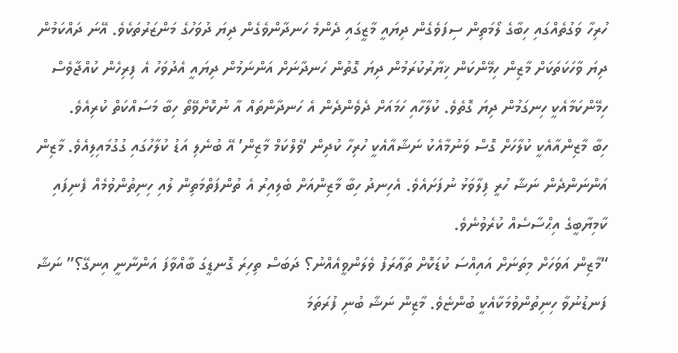ހުރިހާ ވަގުތެއްގައި ހިބާގެ ލޯމަތިން ސިފަވެގެން ދިޔައީ މާޒީގައި ދެންމެ ހަނދާންވެގެން ދިޔަ ދުވަހުގެ މަންޒަރުތަކެވެ. އޭނަ ދައްކަމުން ދިޔަ ވާހަކަތަކަށް މާޒިން ހިމޭންކަން ޚިޔާރުކުރަމުން ދިޔަ ގޮތުން ހަނދާނަށް އަންނަމުން ދިޔައީ އެދުވަހު އެ ފިރިހެން ކުއްޖާވެސް ހިމޭންކަމާއެކީ ހިނގަމުން ދިޔަ ގޮތެވެ. ކުލާހާއި ހަމައަށް ދެވެންދެން އެ ހަނދާންތައް އާ ނުކޮށްވޭތޯ ހިބާ މަސައްކަތް ކުރިއެވެ.
ހިބާ މާޒިންއާއެކީ ކުލާހަށް ގޮސް ވަނުމާއެކު ނަޝާއާއެކީ ހުރިހާ ކުދިން ‘ވެލްކަމް މާޒިން’ އޭ ބުނެލި އަޑު ކުލާހުގައި ގުގުމައިލިއެވެ. މާޒިން އަންނަންދެން ނަޝާ ހުރީ ފިލާވަޅު ނުފަށައެވެ. އެހިނދު ހިބާ މާޒިންއަށް ބެލިއިރު އެ ތުންފަތްމަތިން ލުއި ހިނިތުންވުމެއް ފެނިފައި ކާމިޔާބީގެ އިޙްސާސެއް ކުރެވުނެވެ.
“މާޒިން އަވަހަށް މިތަނަށް އައިއްސަ ކުޑަކޮށް ތަޢާރަފު ވެލަންވީއެއްނު؟ ދަބަސް ތިހިރަ ގޮނޑީގަ ބާއްވާފަ އަންނާނީ އިނގޭ؟” ނަޝާ ފަނޑުނުވާ ހިނިތުންވުމަކާއެކީ ބުންޏެވެ. މާޒިން ނަޝާ ބުނި ފުރަތަމަ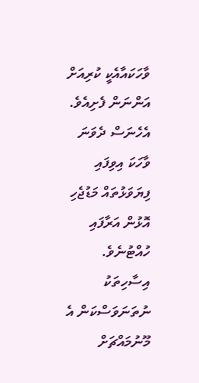ވާހަކައާއެކީ ކުރިއަށް އަންނަން ފެށިއެވެ. އެހެނަސް ދެވަނަ ވާހަކަ އިވިފައި ފިޔަވަޅުތައް މަޑުޖެހި އޮޅުން އަރާފައި ހުއްޓުނެވެ. އިސާހިތަކު ނުތަނަވަސްކަން އެ މޫނުމައްޗަށް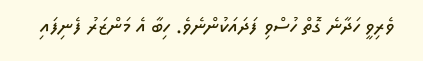ވެރިވީ ހަދާނެ ގޮތް ހުސްވި ފަދައަކުންނެވެ. ހިބާ އެ މަންޒަރު ފެނިފައި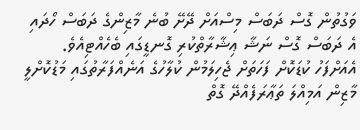ވަގުތުން ގޮސް ދަބަސް މިސްއަށް ދޭށޭ ބުނެ މާޒިންގެ ދަބަސް ހޯދައި އެ ދަބަސް ގޮސް ނަޝާ ޢިޝާރާތްކުރި ގޮނޑީގައި ބެހެއްޓިއެވެ. އެއަށްފަހު ކުޑަކޮށް ފަހަތަށް ޖެހިލަމުން ކުލާހުގެ އަނެއްފަރާތުގައި މަޑުކޮށްލީ މާޒިން އަމިއްލަ ތަޢާރަފެއްދޭ ގޮތް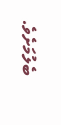ބެލުމަށެވެ.